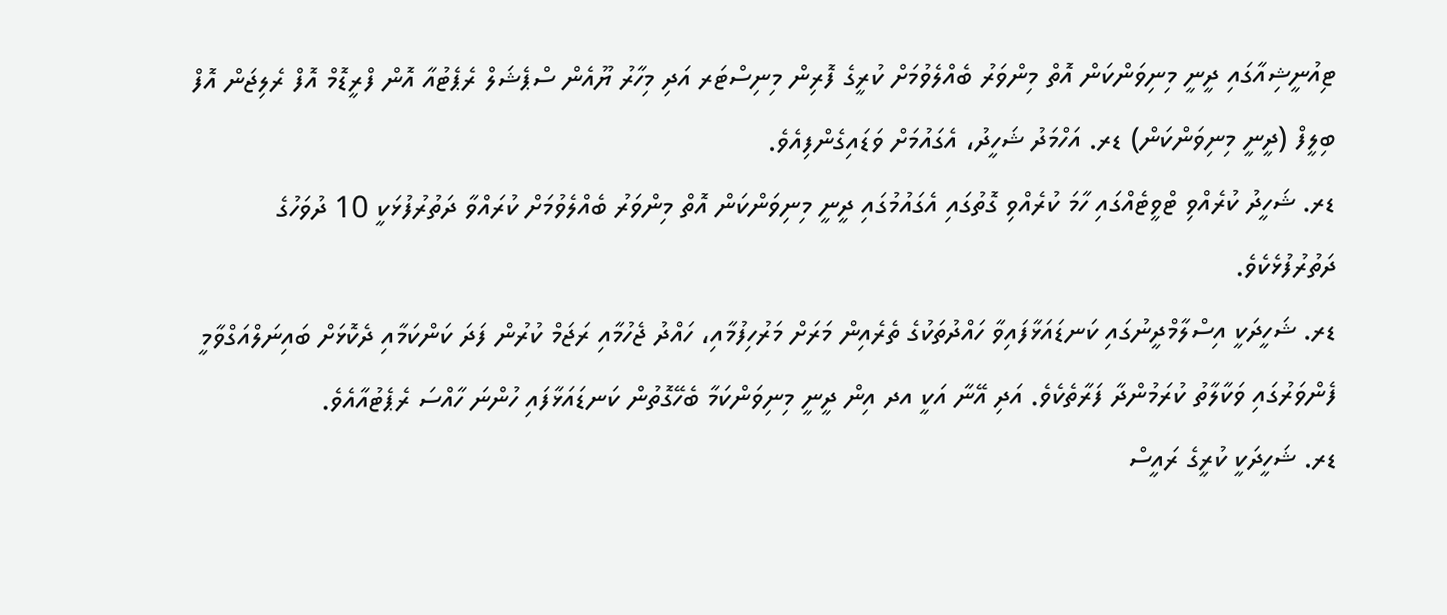ޓިއުނީޝިއާގައި ދީނީ މިނިވަންކަން އޮތް މިންވަރު ބެއްލެވުމަށް ކުރީގެ ފޮރިން މިނިސްޓަރ އަދި މިހާރު ޔޫއެން ސްޕެޝަލް ރެޕެޓުއާ އޮން ފްރީޑޮމް އޮފް ރެލިޖަން އޮފް ބިލީފް (ދީނީ މިނިވަންކަން) ޑރ. އަހްމަދު ޝަހީދު، އެގައުމަށް ވަޑައިގެންފިއެވެ.
ޑރ. ޝަހީދު ކުރެއްވި ޓްވީޓެއްގައި ހާމަ ކުރެއްވި ގޮތުގައި އެގައުމުގައި ދީނީ މިނިވަންކަން އޮތް މިންވަރު ބެއްލެވުމަށް ކުރައްވާ ދަތުރުފުޅަކީ 10 ދުވަހުގެ ދަތުރުފުޅެކެވެ.
ޑރ. ޝަހީދަކީ އިސްލާމްދީނުގައި ކަނޑައަޅާފައިވާ ހައްދުތަކުގެ ތެރެއިން މަރަށް މަރުހިފުމާއި، ހައްދު ޖެހުމާއި ރަޖަމް ކުރުން ފަދަ ކަންކަމާއި ދެކޮޅަށް ބައިނަލްއަގްވާމީ ފެންވަރުގައި ވަކާލާތު ކުރަމުންދާ ފަރާތެކެވެ. އަދި އޭނާ އަކީ އދ އިން ދީނީ މިނިވަންކަމާ ބެހޭގޮތުން ކަނޑައަޅާފައި ހުންނަ ހާއްސަ ރެޕެޓުއާއެވެ.
ޑރ. ޝަހީދަކީ ކުރީގެ ރައީސް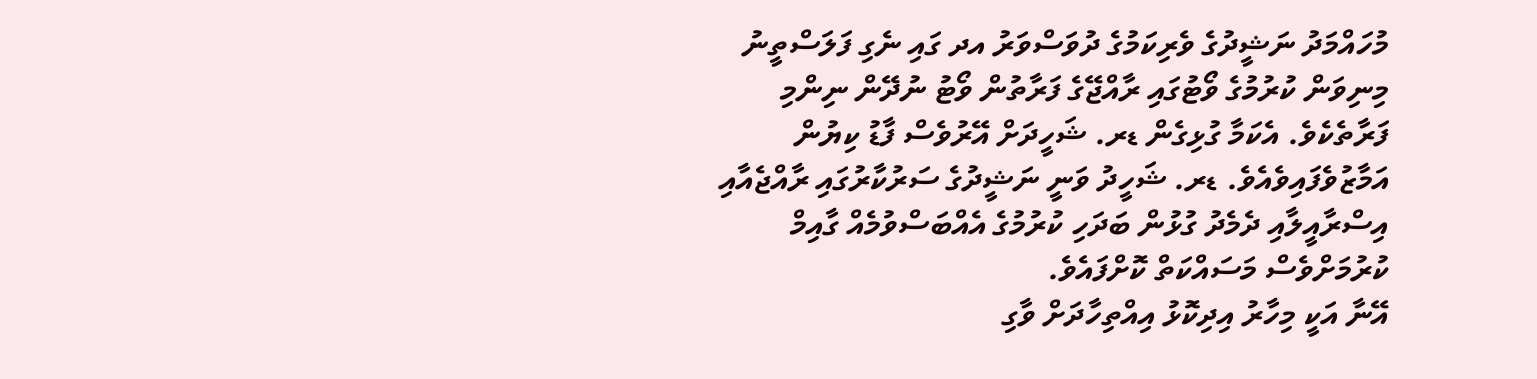މުހައްމަދު ނަޝީދުގެ ވެރިކަމުގެ ދުވަސްވަރު އދ ގައި ނެގި ފަލަސްތީނު މިނިވަން ކުރުމުގެ ވޯޓުގައި ރާއްޖޭގެ ފަރާތުން ވޯޓު ނުދޭން ނިންމި ފަރާތެކެވެ. އެކަމާ ގުޅިގެން ޑރ. ޝަހީދަށް އޭރުވެސް ފާޑު ކިޔުން އަމާޒުވެފައިވެއެވެ. ޑރ. ޝަހީދު ވަނީ ނަޝީދުގެ ސަރުކާރުގައި ރާއްޖެއާއި އިސްރާއީލާއި ދެމެދު ގުޅުން ބަދަހި ކުރުމުގެ އެއްބަސްވުމެއް ގާއިމް ކުރުމަށްވެސް މަސައްކަތް ކޮށްފައެވެ.
އޭނާ އަކީ މިހާރު އިދިކޮޅު އިއްތިހާދަށް ވާގި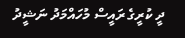ދީ ކުރީގެ ރައީސް މުހައްމަދު ނަޝީދު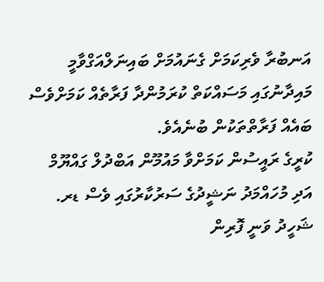އަނބުރާ ވެރިކަމަށް ގެނައުމަށް ބައިނަލްއަގްވާމީ މައިދާނުގައި މަސައްކަތް ކުރަމުންދާ ފަރާތެއް ކަމަށްވެސް ބައެއް ފަރާތްތަކުން ބުނެއެވެ.
ކުރީގެ ރައީސުން ކަމަށްވާ މައުމޫން އަބްދުލް ގައްޔޫމް އަދި މުހައްމަދު ނަޝީދުގެ ސަރުކާރުގައި ވެސް ޑރ. ޝަހީދު ވަނީ ފޮރިން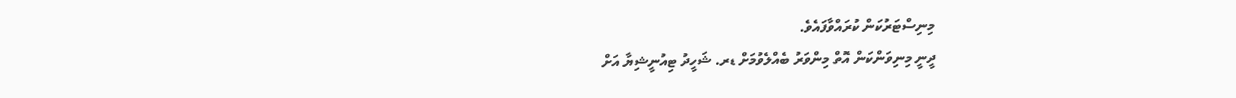މިނިސްޓަރުކަން ކުރައްވާފައެވެ.
ދީނީ މިނިވަންކަން އޮތް މިންވަރު ބެއްލެވުމަށް ޑރ. ޝަހީދު ޓިއުނީޝިޔާ އަށް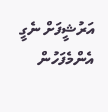އަރުޝީފަށް ނެގީ
އެންމެފަހުން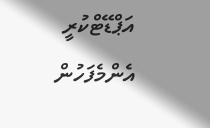އަޕްޑޭޓްކުރީ
އެންމެފަހުން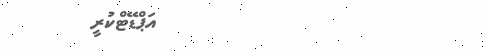އަޕްޑޭޓްކުރީ